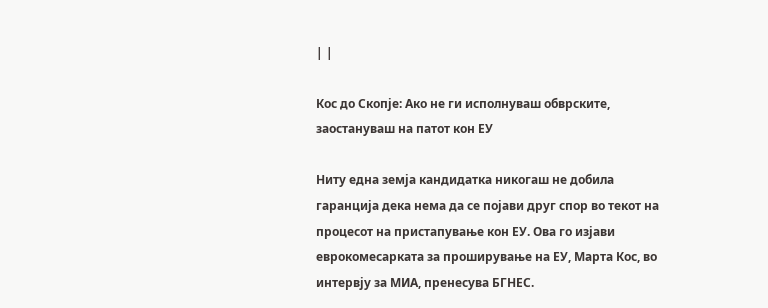| |

Кос до Скопје: Ако не ги исполнуваш обврските, заостануваш на патот кон ЕУ

Ниту една земја кандидатка никогаш не добила гаранција дека нема да се појави друг спор во текот на процесот на пристапување кон ЕУ. Ова го изјави еврокомесарката за проширување на ЕУ, Марта Кос, во интервју за МИА, пренесува БГНЕС.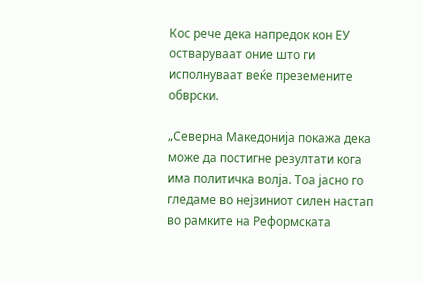Кос рече дека напредок кон ЕУ остваруваат оние што ги исполнуваат веќе преземените обврски.

„Северна Македонија покажа дека може да постигне резултати кога има политичка волја. Тоа јасно го гледаме во нејзиниот силен настап во рамките на Реформската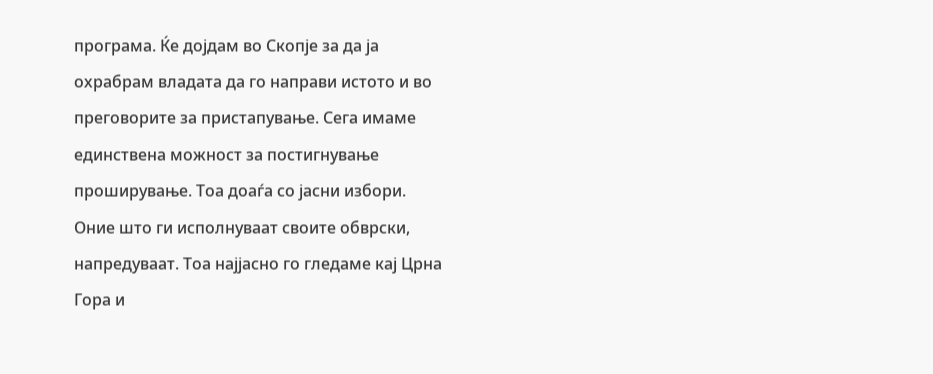програма. Ќе дојдам во Скопје за да ја охрабрам владата да го направи истото и во преговорите за пристапување. Сега имаме единствена можност за постигнување проширување. Тоа доаѓа со јасни избори. Оние што ги исполнуваат своите обврски, напредуваат. Тоа најјасно го гледаме кај Црна Гора и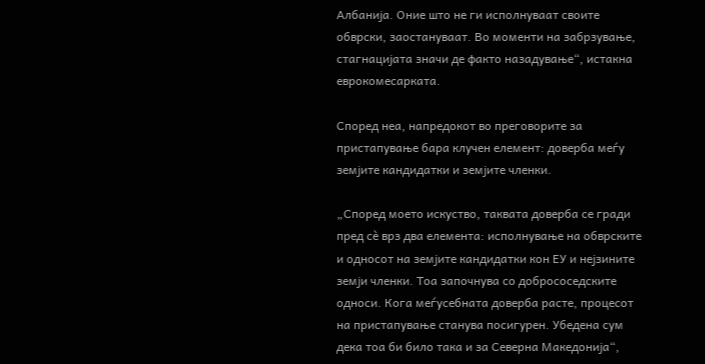Албанија. Оние што не ги исполнуваат своите обврски, заостануваат. Во моменти на забрзување, стагнацијата значи де факто назадување“, истакна еврокомесарката.

Според неа, напредокот во преговорите за пристапување бара клучен елемент: доверба меѓу земјите кандидатки и земјите членки.

„Според моето искуство, таквата доверба се гради пред сè врз два елемента: исполнување на обврските и односот на земјите кандидатки кон ЕУ и нејзините земји членки. Тоа започнува со добрососедските односи. Кога меѓусебната доверба расте, процесот на пристапување станува посигурен. Убедена сум дека тоа би било така и за Северна Македонија“,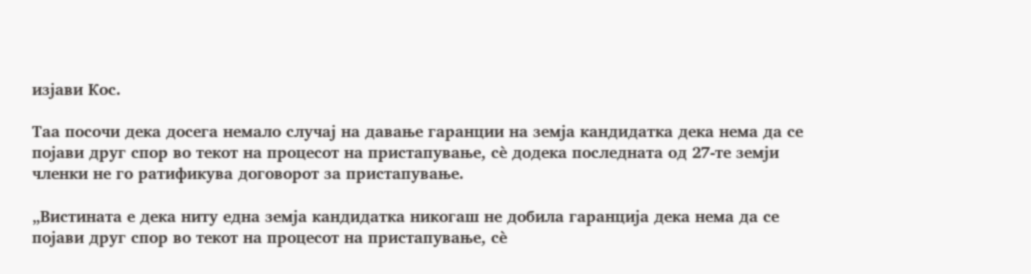изјави Кос.

Таа посочи дека досега немало случај на давање гаранции на земја кандидатка дека нема да се појави друг спор во текот на процесот на пристапување, сè додека последната од 27-те земји членки не го ратификува договорот за пристапување.

„Вистината е дека ниту една земја кандидатка никогаш не добила гаранција дека нема да се појави друг спор во текот на процесот на пристапување, сè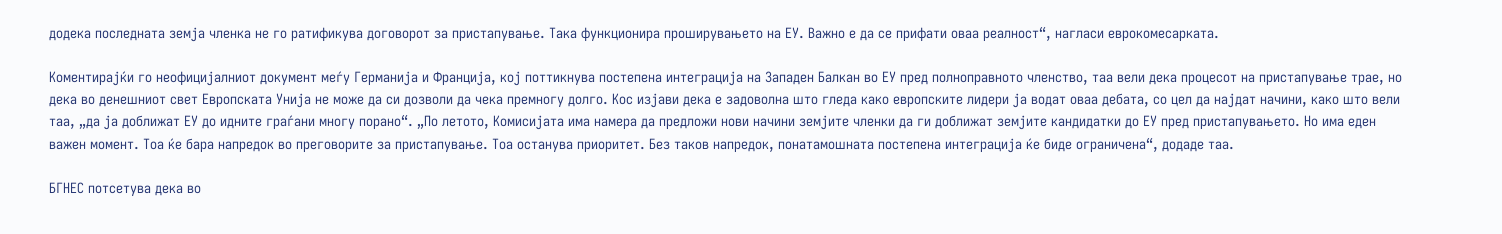додека последната земја членка не го ратификува договорот за пристапување. Така функционира проширувањето на ЕУ. Важно е да се прифати оваа реалност“, нагласи еврокомесарката.

Коментирајќи го неофицијалниот документ меѓу Германија и Франција, кој поттикнува постепена интеграција на Западен Балкан во ЕУ пред полноправното членство, таа вели дека процесот на пристапување трае, но дека во денешниот свет Европската Унија не може да си дозволи да чека премногу долго. Кос изјави дека е задоволна што гледа како европските лидери ја водат оваа дебата, со цел да најдат начини, како што вели таа, „да ја доближат ЕУ до идните граѓани многу порано“. „По летото, Комисијата има намера да предложи нови начини земјите членки да ги доближат земјите кандидатки до ЕУ пред пристапувањето. Но има еден важен момент. Тоа ќе бара напредок во преговорите за пристапување. Тоа останува приоритет. Без таков напредок, понатамошната постепена интеграција ќе биде ограничена“, додаде таа.

БГНЕС потсетува дека во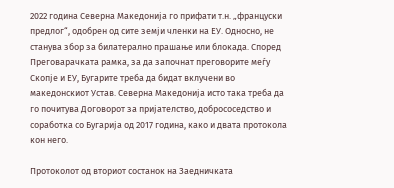2022 година Северна Македонија го прифати т.н. „француски предлог“, одобрен од сите земји членки на ЕУ. Односно, не станува збор за билатерално прашање или блокада. Според Преговарачката рамка, за да започнат преговорите меѓу Скопје и ЕУ, Бугарите треба да бидат вклучени во македонскиот Устав. Северна Македонија исто така треба да го почитува Договорот за пријателство, добрососедство и соработка со Бугарија од 2017 година, како и двата протокола кон него.

Протоколот од вториот состанок на Заедничката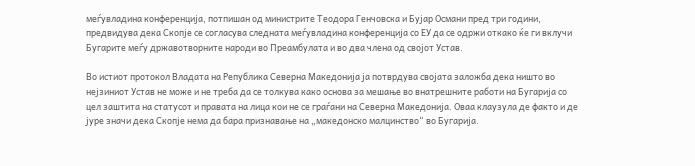меѓувладина конференција, потпишан од министрите Теодора Генчовска и Бујар Османи пред три години, предвидува дека Скопје се согласува следната меѓувладина конференција со ЕУ да се одржи откако ќе ги вклучи Бугарите меѓу државотворните народи во Преамбулата и во два члена од својот Устав.

Во истиот протокол Владата на Република Северна Македонија ја потврдува својата заложба дека ништо во нејзиниот Устав не може и не треба да се толкува како основа за мешање во внатрешните работи на Бугарија со цел заштита на статусот и правата на лица кои не се граѓани на Северна Македонија. Оваа клаузула де факто и де јуре значи дека Скопје нема да бара признавање на „македонско малцинство“ во Бугарија.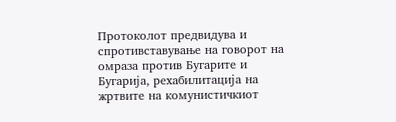Протоколот предвидува и спротивставување на говорот на омраза против Бугарите и Бугарија, рехабилитација на жртвите на комунистичкиот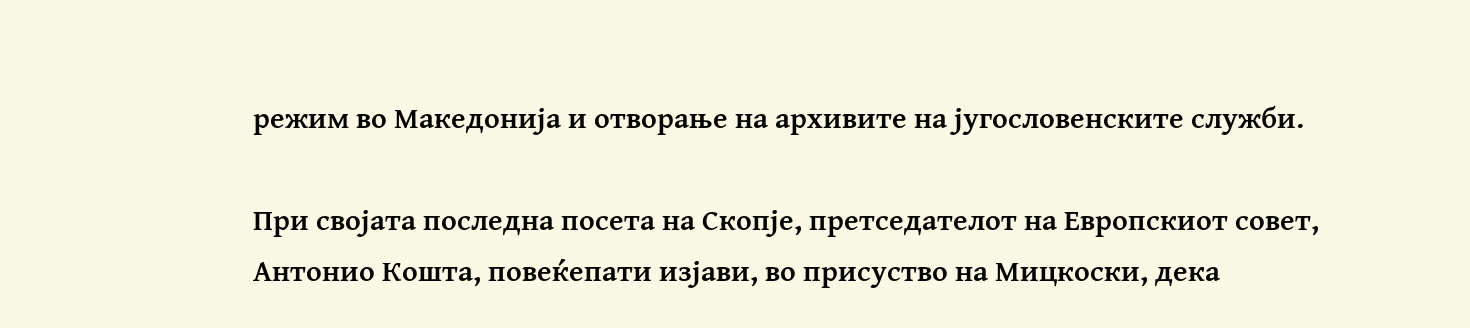режим во Македонија и отворање на архивите на југословенските служби.

При својата последна посета на Скопје, претседателот на Европскиот совет, Антонио Кошта, повеќепати изјави, во присуство на Мицкоски, дека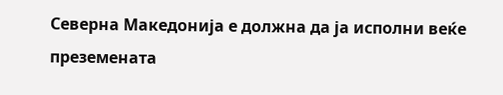Северна Македонија е должна да ја исполни веќе преземената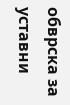обврска за уставни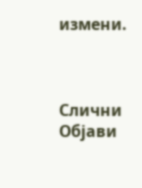измени.



Слични Објави